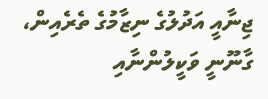ޖިނާއީ އަދުލުގެ ނިޒާމުގެ ތެރެއިން، ގާނޫނީ ވަކީލުންނާއި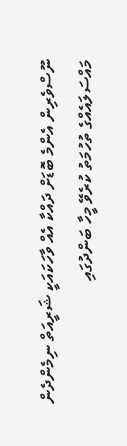ނޫސްވެރިން އެންމެ ބޮޑަށް ދައްކާ އެއް ވާހަކައަކީ ޝަރީއަތް ނިމެންދެން މައްސަލައެއްގެ ތުހުމަތު ކުރެވޭ މީހާ ބަންދުގައި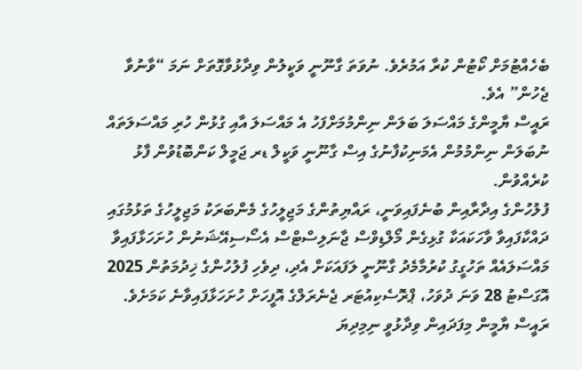ބެހެއްޓުމަށް ކޯޓުން ކުރާ އަމުރެވެ. ނުވަތަ ގާނޫނީ ވަކީލުން ވިދާޅުވާގޮތަށް ނަމަ “ވާނުވާ ޖެހުން” އެވެ.
ރައީސް ޔާމީންގެ މައްސަލަ ބަލަން ނިންމުމަށްފަހު އެ މައްސަލަ އާއި ގުޅުން ހުރި މައްސަލަތައް ނުބަލަން ނިންމުމުން އެމަނިކުފާނުގެ އިސް ގާނޫނީ ވަކީލް ޑރ ޖަމީލް ކަންބޮޑުވުން ފާޅު ކުރެއްވުން.
ފުލުހުންގެ އިދާރާއިން ބުނެފައިވަނީ، ރައްޔިތުންގެ މަޖިލީހުގެ މެންބަރަކު މަޖިލީހުގެ ތަޅުމުގައި ދައްކާފައިވާ ވާހަކައަކާ ގުޅިގެން މޯލްޑިވްސް ޖާނަލިސްޓްސް އެސޯސިއޭޝަނުން ހުށަހަޅާފައިވާ މައްސަލައެއް ތަހުގީގު ކުރުމާމެދު ގާނޫނީ ލަފައަކަށް އެދި، ދިވެހި ފުލުހުންގެ ޚިދުމަތުން 2025 އޮގަސްޓު 28 ވަނަ ދުވަހު، ޕްރޮސެކިއުޓަރ ޖެނެރަލްގެ އޮފީހަށް ހުށަހަޅާފައިވާނެ ކަމަށެވެ.
ރައީސް ޔާމީން މިފަދައިން ވިދާޅުވީ ނިމިދިޔަ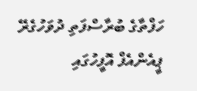ހަފްތާގެ ބުރާސްފަތި ދުވަހުގެރޭ ޕީއެންއެފް އޮފީހުގައި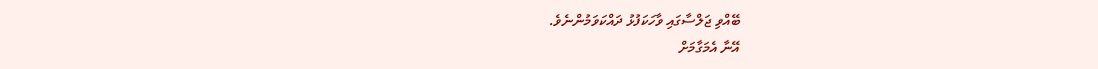ބޭއްވި ޖަލްސާގައި ވާހަކަފުޅު ދައްކަވަމުންނެވެ.
އޭނާ އެމަގާމަށް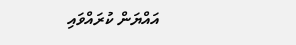އައްޔަން ކުރައްވައި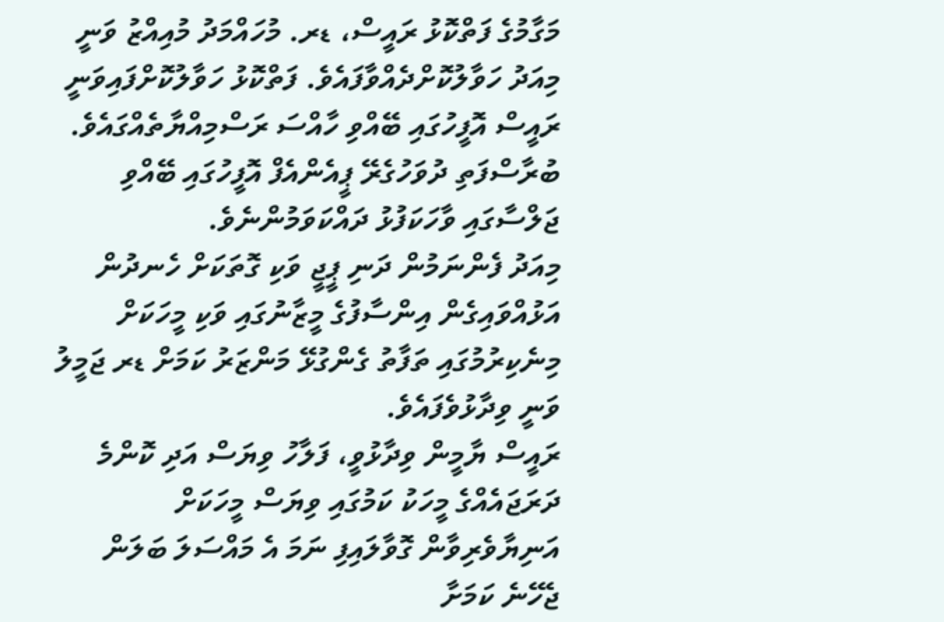މަގާމުގެ ފަތްކޮޅު ރައީސް، ޑރ. މުހައްމަދު މުއިއްޒު ވަނީ މިއަދު ހަވާލުކޮށްދެއްވާފައެވެ. ފަތްކޮޅު ހަވާލުކޮށްފައިވަނީ ރައީސް އޮފީހުގައި ބޭއްވި ހާއްސަ ރަސްމިއްޔާތެއްގައެވެ.
ބުރާސްފަތި ދުވަހުގެރޭ ޕީއެންއެފް އޮފީހުގައި ބޭއްވި ޖަލްސާގައި ވާހަކަފުޅު ދައްކަވަމުންނެވެ.
މިއަދު ފެންނަމުން ދަނި ޕީޖީ ވަކި ގޮތަކަށް ހެނދުން އަޅުއްވައިގެން އިންސާފުގެ މީޒާނުގައި ވަކި މީހަކަށް މިނެކިރުމުގައި ތަފާތު ގެންގުޅޭ މަންޒަރު ކަމަށް ޑރ ޖަމީލު ވަނީ ވިދާޅުވެފައެވެ.
ރައީސް ޔާމީން ވިދާޅުވީ، ފަލާހު ވިޔަސް އަދި ކޮންމެ ދަރަޖައެއްގެ މީހަކު ކަމުގައި ވިޔަސް މީހަކަށް އަނިޔާވެރިވާން ގޮވާލައިފި ނަމަ އެ މައްސަލަ ބަލަން ޖެހޭނެ ކަމަށާ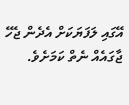އޭގައި ލަފަޔަކަށް އެދެން ޖެހޭ ޖާގައެއް ނެތް ކަމަށެވެ.